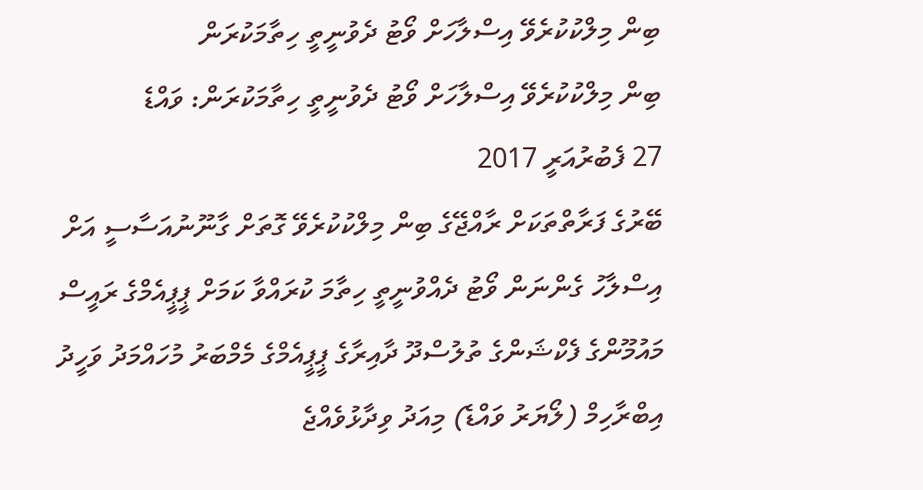ބިން މިލްކުކުރެވޭ އިސްލާހަށް ވޯޓު ދެވުނީތީ ހިތާމަކުރަން
ބިން މިލްކުކުރެވޭ އިސްލާހަށް ވޯޓު ދެވުނީތީ ހިތާމަކުރަން: ވައްޑެ
27 ފެބުރުއަރީ 2017
ބޭރުގެ ފަރާތްތަކަށް ރާއްޖޭގެ ބިން މިލްކުކުރެވޭ ގޮތަށް ގާނޫނުއަސާސީ އަށް އިސްލާހު ގެންނަން ވޯޓު ދެއްވުނީތީ ހިތާމަ ކުރައްވާ ކަމަށް ޕީޕީއެމްގެ ރައީސް މައުމޫންގެ ފެކްޝަންގެ ތުލުސްދޫ ދާއިރާގެ ޕީޕީއެމްގެ މެމްބަރު މުހައްމަދު ވަހީދު އިބްރާހިމް (ލޯޔަރު ވައްޑެ) މިއަދު ވިދާޅުވެއްޖެ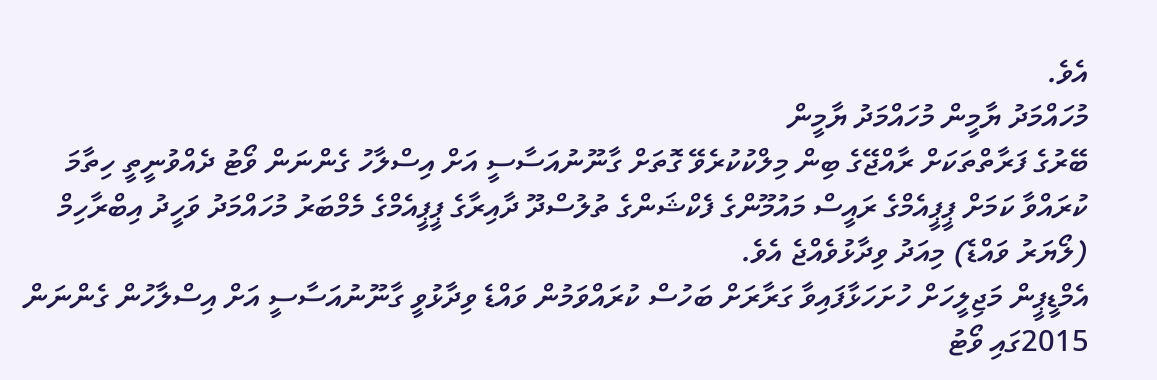އެވެ.
މުހައްމަދު ޔާމީން މުހައްމަދު ޔާމީން
ބޭރުގެ ފަރާތްތަކަށް ރާއްޖޭގެ ބިން މިލްކުކުރެވޭ ގޮތަށް ގާނޫނުއަސާސީ އަށް އިސްލާހު ގެންނަން ވޯޓު ދެއްވުނީތީ ހިތާމަ ކުރައްވާ ކަމަށް ޕީޕީއެމްގެ ރައީސް މައުމޫންގެ ފެކްޝަންގެ ތުލުސްދޫ ދާއިރާގެ ޕީޕީއެމްގެ މެމްބަރު މުހައްމަދު ވަހީދު އިބްރާހިމް (ލޯޔަރު ވައްޑެ) މިއަދު ވިދާޅުވެއްޖެ އެވެ.
އެމްޑީޕީން މަޖިލީހަށް ހުށަހަޅާފައިވާ ގަރާރަށް ބަހުސް ކުރައްވަމުން ވައްޑެ ވިދާޅުވީ ގާނޫނުއަސާސީ އަށް އިސްލާހުން ގެންނަން 2015ގައި ވޯޓު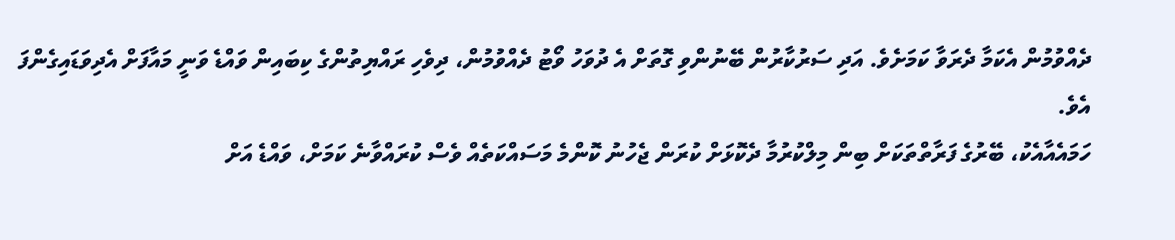ދެއްވުމުން އެކަމާ ދެރަވާ ކަމަށެވެ. އަދި ސަރުކާރުން ބޭނުންވި ގޮތަށް އެ ދުވަހު ވޯޓު ދެއްވުމުން، ދިވެހި ރައްޔިތުންގެ ކިބައިން ވައްޑެ ވަނީ މައާފަށް އެދިވަޑައިގެންފަ އެވެ.
ހަމައެއާއެކު، ބޭރުގެ ފަރާތްތަކަށް ބިން މިލްކުރުމާ ދެކޮޅަށް ކުރަން ޖެހުނު ކޮންމެ މަސައްކަތެއް ވެސް ކުރައްވާނެ ކަމަށް، ވައްޑެ އަށް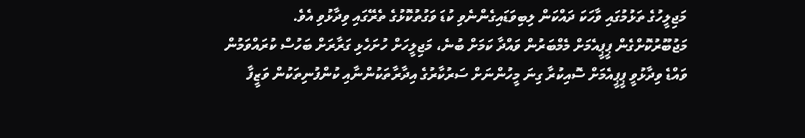މަޖިލީހުގެ ތަޅުމުގައި ވާހަކަ ދައްކަން ލިބިވަޑައިގެންނެވި ކުޑަ ވަގުތުކޮޅުގެ ތެރޭގައި ވިދާޅުވި އެވެ.
މަޖުބޫރުކޮށްގެން ޕީޕީއެމަށް މެމްބަރުން ވައްދާ ކަމަށް ބުނެ، މަޖިލީހަށް ހުށަހެޅި ގަރާރަށް ބަހުސް ކުރައްވަމުން ވައްޑެ ވިދާޅުވީ ޕީޕީއެމަށް ސޮއިކުރާ ގިނަ މީހުންނަށް ސަރުކާރުގެ އިދާރާތަކުންނާއި ކުންފުނިތަކުން ވަޒީފާ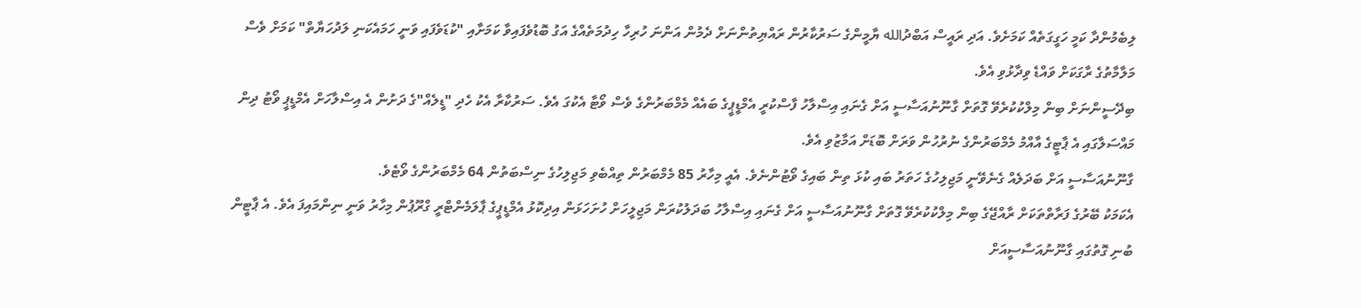ލިބެމުންދާ ކަމީ ހަގީގަތެއް ކަމަށެވެ. އަދި ރައީސް އަބްދުالله ޔާމީންގެ ސަރުކާރުން ރައްޔިތުންނަށް ދެމުން އަންނަ ހުރިހާ ހިދުމަތެއްގެ އަގު ބޮޑުވެފައިވާ ކަމަށާއި "ކުޑަވެފައި ވަނީ ހަމައެކަނި ލަދުހަޔާތް" ކަމަށް ވެސް މަލާމާތުގެ ރާގަކަށް ވައްޑެ ވިދާޅުވި އެވެ.
ބިދޭސީންނަށް ބިން މިލްކުކުރެވޭ ގޮތަށް ގާނޫނުއަސާސީ އަށް ގެނައި އިސްލާހު ފާސްކުރީ އެމްޑީޕީގެ ބައެއް މެމްބަރުންގެ ވެސް ވޯޓާ އެކުގަ އެވެ. ސަރުކާރާ އެކު ހެދި "ޑީލެއް"ގެ ދަށުން އެ އިސްލާހަށް އެމްޑީޕީ ވޯޓު ދިން މައްސަލާގައި އެ ޕާޓީގެ އާއްމު މެމްބަރުންގެ ނުރުހުން ވަރަށް ބޮޑަށް އަމާޒުވި އެވެ.
ގާނޫނުއަސާސީ އަށް ބަދަލެއް ގެނެވޭނީ މަޖިލިހުގެ ހަތަރު ބައި ކުޅަ ތިން ބައިގެ ވޯޓުންނެވެ. އެއީ މިހާރު 85 މެމްބަރުން ތިއްބެވި މަޖިލިހުގެ ނިސްބަތުން 64 މެމްބަރުންގެ ވޯޓެވެ.
އެކަމަކު ބޭރުގެ ފަރާތްތަކަށް ރާއްޖޭގެ ބިން މިލްކުކުރެވޭ ގޮތަށް ގާނޫނުއަސާސީ އަށް ގެނައި އިސްލާހު ބަދަލުކުރަން މަޖިލީހަށް ހުށަހަޅަން އިދިކޮޅު އެމްޑީޕީގެ ޕާލަމެންޓްރީ ގްރޫޕުން މިހާރު ވަނީ ނިންމައިފަ އެވެ. އެ ޕާޓީން ބުނި ގޮތުގައި ގާނޫނުއަސާސީއަށް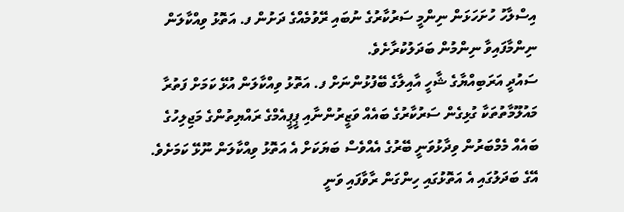އިސްލާހު ހުށަހަޅަން ނިންމީ ސަރުކާރުގެ ނުބައި ރޭވުމެއްގެ ދަށުން ފ. އަތޮޅު ވިއްކާލަން ނިންމާފައިވާ ނިންމުން ބަދަލުކުރާށެވެ.
ސައުދީ އަރަބިއްޔާގެ ޝާހީ އާއިލާގެ ބޭފުޅުންނަށް ފ. އަތޮޅު ވިއްކާލަން އުޅޭ ކަމަށް ފަތުރާ މައުލޫމާތުތަކާ ގުޅިގެން ސަރުކާރުގެ ބައެއް ވަޒީރުންނާއި ޕީޕީއެމްގެ ރައްޔިތުންގެ މަޖިލިހުގެ ބައެއް މެމްބަރުން ވިދާޅުވަނީ ބޭރުގެ އެއްވެސް ބަޔަކަށް އެ އަތޮޅު ވިއްކާލަން ނޫޅޭ ކަމަށެވެ. އޭގެ ބަދަލުގައި އެ އަތޮޅުގައި ހިންގަން ރާވާފައި ވަނީ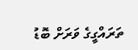ތަރައްގީގެ ވަރަށް ބޮޑު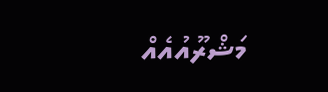މަޝްރޫއުއެއް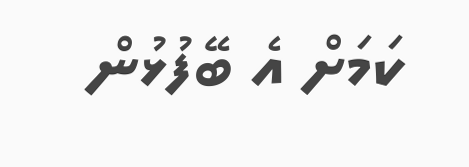ކަމަށް އެ ބޭފުޅުން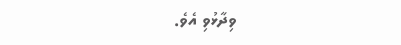ވިދާޅުވި އެވެ.